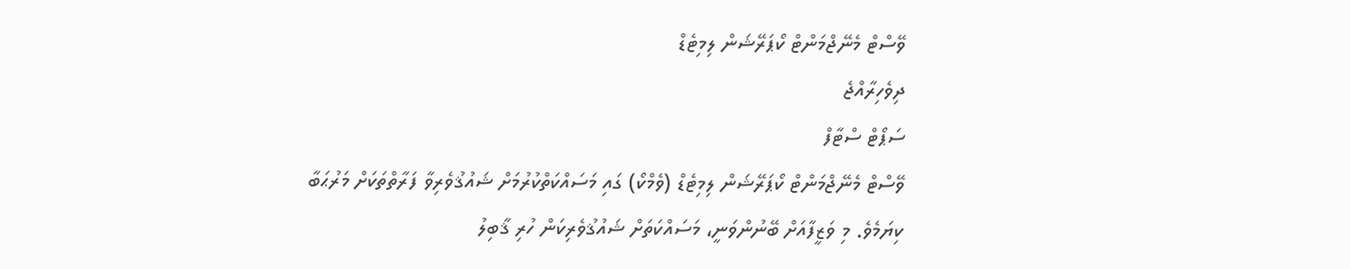ވޭސްޓް މެނޭޖްމަންޓް ކޯޕަރޭޝަން ލިމިޓެޑް
ދިވެހިރާއްޖެ
ސަޕޯޓް ސްޓާފް
ވޭސްޓް މެނޭޖްމަންޓް ކޯޕަރޭޝަން ލިމިޓެޑް (ވެމްކޯ) ގައި މަސައްކަތްކުރުމަށް ޝައުޤުވެރިވާ ފަރާތްތަކަށް މަރުޙަބާ ކިޔަމެވެ. މި ވަޒީފާއަށް ބޭނުންވަނީ، މަސައްކަތަށް ޝައުޤުވެރިކަން ހުރި ޤާބިލު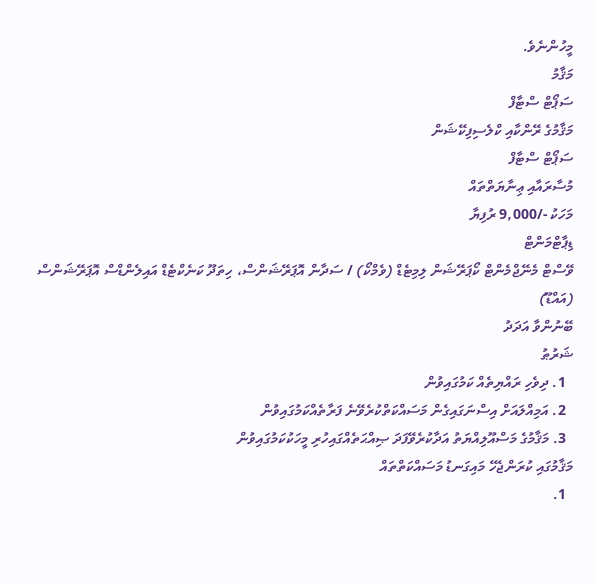މީހުންނެވެ.
މަޤާމު
ސަޕޯޓް ސްޓާފް
މަޤާމުގެ ރޭންކާއި ކްލެސިފިކޭޝަން
ސަޕޯޓް ސްޓާފް
މުސާރައާއި ޢިނާޔަތްތައް
މަހަކު -/9,000 ރުފިޔާ
ޑިޕާޓްމަންޓް
ވޭސްޓް މެނޭޖްމެންޓް ކޯޕަރޭޝަން ލިމިޓެޑް (ވެމްކޯ) / ސަދާން އޮޕަރޭޝަންސް، ހިތަދޫ ކަނެކްޓެޑް އައިލެންޑްސް އޮޕަރޭޝަންސް (އައްޑޫ)
ބޭނުންވާ އަދަދު
ޝަރުޠު
  1. ދިވެހި ރައްޔިތެއް ކަމުގައިވުން
  2. އަމިއްލައަށް އިސްނަގައިގެން މަސައްކަތްކުރެވޭނެ ފަރާތެއްކަމުގައިވުން
  3. މަޤާމުގެ މަސްއޫލިއްޔަތު އަދާކުރެވޭފަދަ ޞިއްޙަތެއްގައިހުރި މީހަކުކަމުގައިވުން
މަޤާމުގައި ކުރަންޖެހޭ މައިގަނޑު މަސައްކަތްތައް
  1.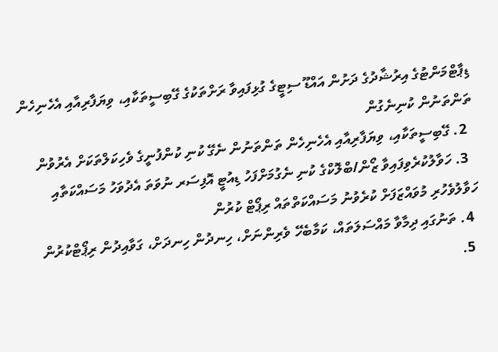ޑިޕާޓްމަންޓުގެ އިރުޝާދުގެ ދަށުން އައްޑޫ ސިޓީގެ ގުޅިފައިވާ ރަށްތަކުގެ ގޭބިސީތަކާއި، ވިޔަފާރިއާއި އެހެނިހެން ތަންތަނުން ކުނިނެގުން
  2. ގޭބިސީތަކާއި، ވިޔަފާރިއާއި އެހެނިހެން ތަންތަނުން ނެގޭ ކުނި ކުންފުނީގެ ވެހިކަލްތަކަށް އެރުވުން
  3. ހަވާލުކުރެވިފައިވާ ޒޯން/ބްލޮކްގެ ކުނި ނެގުމަށްފަހު ޑިއުޓީ އޮފިސަރ ނުވަތަ އެދުވަހު މަސައްކަތާއި ހަވާލުވެހުރި މުވައްޒަފަށް ކުރެވުނު މަސައްކަތްތައް ރިޕޯޓް ކުރުން
  4. ތަނުގައި ދިމާވާ މައްސަލަތައް، ކަމާބެހޭ ވެރިންނަށް، ހިނދުން ހިނދަށް، ގަވާއިދުން ރިޕޯޓްކުރުން
  5.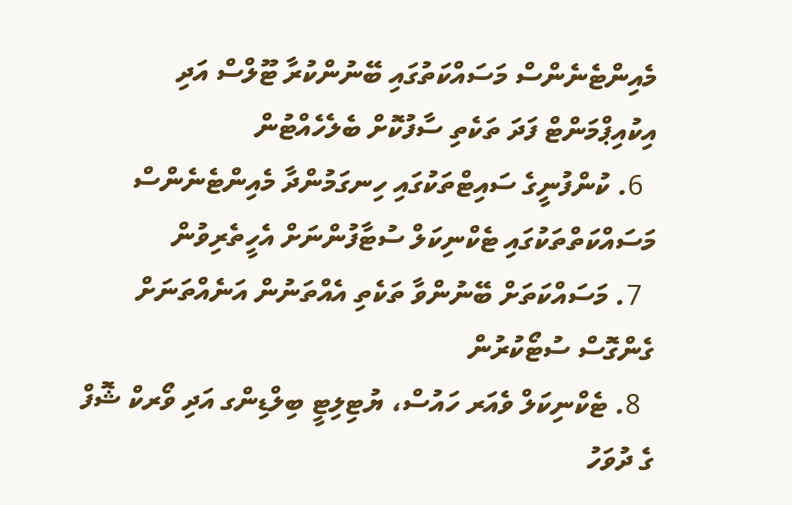މެއިންޓެނެންސް މަސައްކަތުގައި ބޭނުންކުރާ ޓޫލްސް އަދި އިކުއިޕްމަންޓް ފަދަ ތަކެތި ސާފުކޮށް ބެލެހެއްޓުން
  6. ކުންފުނީގެ ސައިޓްތަކުގައި ހިނގަމުންދާ މެއިންޓެނެންސް މަސައްކަތްތަކުގައި ޓެކްނިކަލް ސުޓާފުންނަށް އެހީތެރިވުން
  7. މަސައްކަތަށް ބޭނުންވާ ތަކެތި އެއްތަނުން އަނެއްތަނަށް ގެންގޮސް ސުޓޯކުރުން
  8. ޓެކްނިކަލް ވެއަރ ހައުސް، ޔުޓިލިޓީ ބިލްޑިންގ އަދި ވޯރކް ޝޮފް ގެ ދުވަހު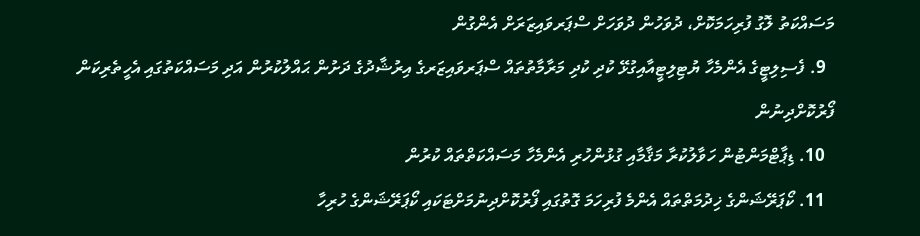މަސައްކަތު ލޮގު ފުރިހަމަކޮށް، ދުވަހުން ދުވަހަށް ސްޕަރވައިޒަރަށް އެންގުން
  9. ފެސިލިޓީގެ އެންމެހާ ޔުޓިލިޓީއާއިގުޅޭ ކުދި ކުދި މަރާމާތުތައް ސްޕަރވައިޒަރގެ އިރުޝާދުގެ ދަށުން ޙައްލުކުރުން އަދި މަސައްކަތުގައި އެހީތެރިކަން ފޯރުކޮށްދިނުން
  10. ޑިޕާޓްމަންޓުން ހަވާލުކުރާ މަޤާމާއި ގުޅުންހުރި އެންމެހާ މަސައްކަތްތައް ކުރުން
  11. ކޯޕަރޭޝަންގެ ޚިދުމަތްތައް އެންމެ ފުރިހަމަ ގޮތުގައި ފޯރުކޮށްދިނުމަށްޓަކައި ކޯޕަރޭޝަންގެ ހުރިހާ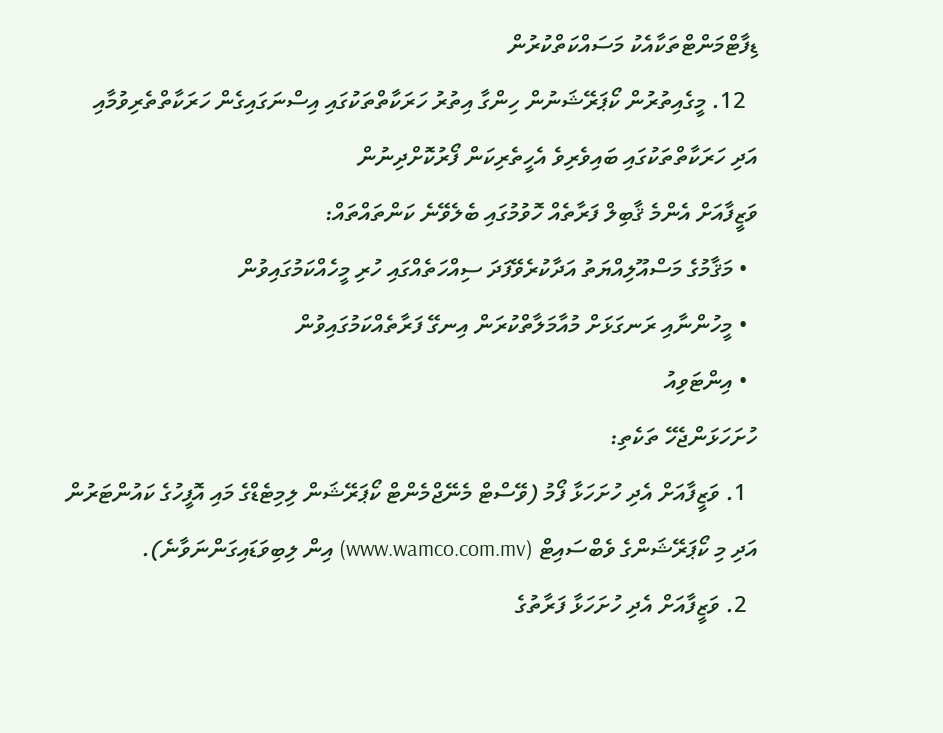ޑިފާޓްމަންޓްތަކާއެކު މަސައްކަތްކުރުން
  12. މީގެއިތުރުން ކޯޕަރޭޝަނުން ހިންގާ އިތުރު ހަރަކާތްތަކުގައި އިސްނަގައިގެން ހަރަކާތްތެރިވުމާއި އަދި ހަރަކާތްތަކުގައި ބައިވެރިވެ އެހީތެރިކަން ފޯރުކޮށްދިނުން
ވަޒީފާއަށް އެންމެ ޤާބިލް ފަރާތެއް ހޮވުމުގައި ބެލެވޭނެ ކަންތައްތައް:
  • މަޤާމުގެ މަސްއޫލިއްޔަތު އަދާކުރެވޭފަދަ ސިއްހަތެއްގައި ހުރި މީހެއްކަމުގައިވުން
  • މީހުންނާއި ރަނގަޅަށް މުއާމަލާތްކުރަން އިނގޭ ފަރާތެއްކަމުގައިވުން
  • އިންޓަވިއު
ހުށަހަޅަންޖެހޭ ތަކެތި:
  1. ވަޒީފާއަށް އެދި ހުށަހަޅާ ފޯމު (ވޭސްޓް މެނޭޖްމެންޓް ކޯޕަރޭޝަން ލިމިޓެޑްގެ މައި އޮފީހުގެ ކައުންޓަރުން އަދި މި ކޯޕަރޭޝަންގެ ވެބްސައިޓް (www.wamco.com.mv) އިން ލިބިވަޑައިގަންނަވާނެ).
  2. ވަޒީފާއަށް އެދި ހުށަހަޅާ ފަރާތުގެ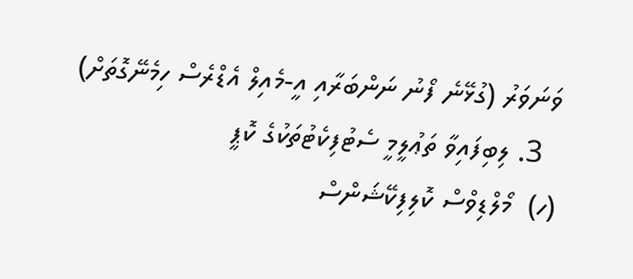ވަނަވަރު (ގުޅޭނެ ފޯނު ނަންބަރާއި އީ-މެއިލް އެޑްރެސް ހިމެނޭގޮތަށް)
  3. ލިބިފައިވާ ތަޢުލީމީ ސެޓުފިކެޓުތަކުގެ ކޮޕީ
(ހ)  މޯލްޑިވްސް ކޮލިފިކޭޝަންސް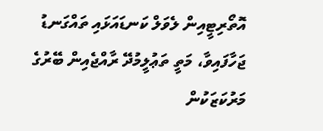އޮތޯރިޓީއިން ލެވަލް ކަނޑައަޅައި ތައްގަނޑު ޖަހާފައިވާ، މަތީ ތަޢުލީމުދޭ ރާއްޖެއިން ބޭރުގެ މަރުކަޒަކުން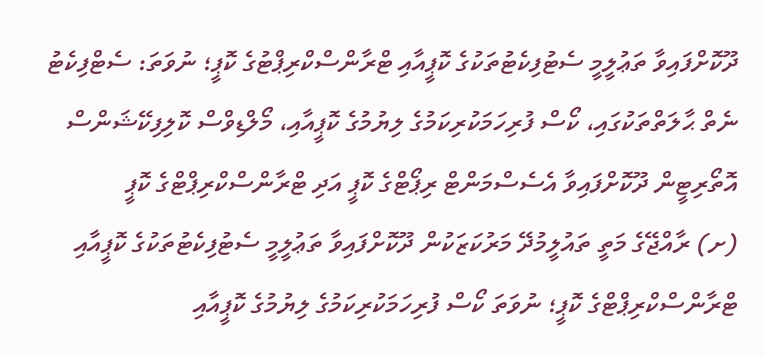ދޫކޮށްފައިވާ ތަޢުލީމީ ސެޓުފިކެޓުތަކުގެ ކޮޕީއާއި ޓްރާންސްކްރިޕްޓުގެ ކޮޕީ؛ ނުވަތަ: ސެޓްފިކެޓު ނެތް ޙާލަތްތަކުގައި، ކޯސް ފުރިހަމަކުރިކަމުގެ ލިޔުމުގެ ކޮޕީއާއި، މޯލްޑިވްސް ކޮލިފިކޭޝަންސް އޮތޯރިޓީން ދޫކޮށްފައިވާ އެސެސްމަންޓް ރިޕޯޓްގެ ކޮޕީ އަދި ޓްރާންސްކްރިޕްޓްގެ ކޮޕީ
(ށ) ރާއްޖޭގެ މަތީ ތައުލީމުދޭ މަރުކަޒަކުން ދޫކޮށްފައިވާ ތަޢުލީމީ ސެޓުފިކެޓުތަކުގެ ކޮޕީއާއި ޓްރާންސްކްރިޕްޓްގެ ކޮޕީ؛ ނުވަތަ ކޯސް ފުރިހަމަކުރިކަމުގެ ލިޔުމުގެ ކޮޕީއާއި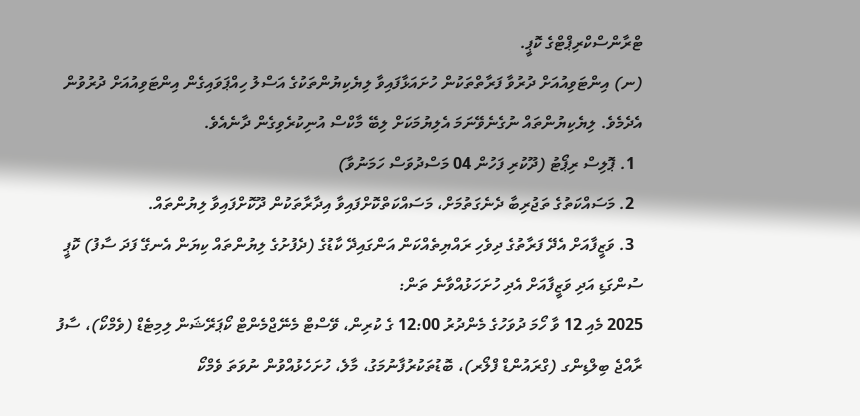ޓްރާންސްކްރިޕްޓްގެ ކޮޕީ.
(ނ) އިންޓަވިއުއަށް ދުރުވާ ފަރާތްތަކުން ހުށައަޅާފައިވާ ލިޔެކިޔުންތަކުގެ އަސްލު ހިއްޕަވައިގެން އިންޓަވިއުއަށް ދުރުވުން އެދެމެވެ. ލިޔެކިޔުންތައް ނުގެނެވޭނަމަ އެލިޔުމަކަށް ލިބޭ މާކްސް އުނިކުރެވިގެން ދާނެއެވެ.
  1. ޕޮލިސް ރިޕޯޓު (ދޫކުރި ފަހުން 04 މަސްދުވަސް ހަމަނުވާ)
  2. މަސައްކަތުގެ ތަޖުރިބާ ދެނެގަތުމަށް، މަސައްކަތްކޮށްފައިވާ އިދާރާތަކުން ދޫކޮށްފައިވާ ލިޔުންތައް.
  3. ވަޒީފާއަށް އެދޭ ފަރާތުގެ ދިވެހި ރައްޔިތެއްކަން އަންގައިދޭ ކާޑުގެ (ދެފުށުގެ ލިޔުންތައް ކިޔަން އެނގޭ ފަދަ ސާފު) ކޮޕީ
ސުންގަޑި އަދި ވަޒީފާއަށް އެދި ހުށަހަޅުއްވާނެ ތަން:
2025 މެއި 12 ވާ ހޯމަ ދުވަހުގެ މެންދުރު 12:00 ގެ ކުރިން، ވޭސްޓް މެނޭޖްމެންޓް ކޯޕަރޭޝަން ލިމިޓެޑް (ވެމްކޯ)، ސާފު ރާއްޖެ ބިލްޑިންގ (ގްރައުންޑް ފްލޯރ)، ބޮޑުތަކުރުފާނުމަގު، މާލެ، ހުށަހެޅުއްވުން ނުވަތަ ވެމްކޯ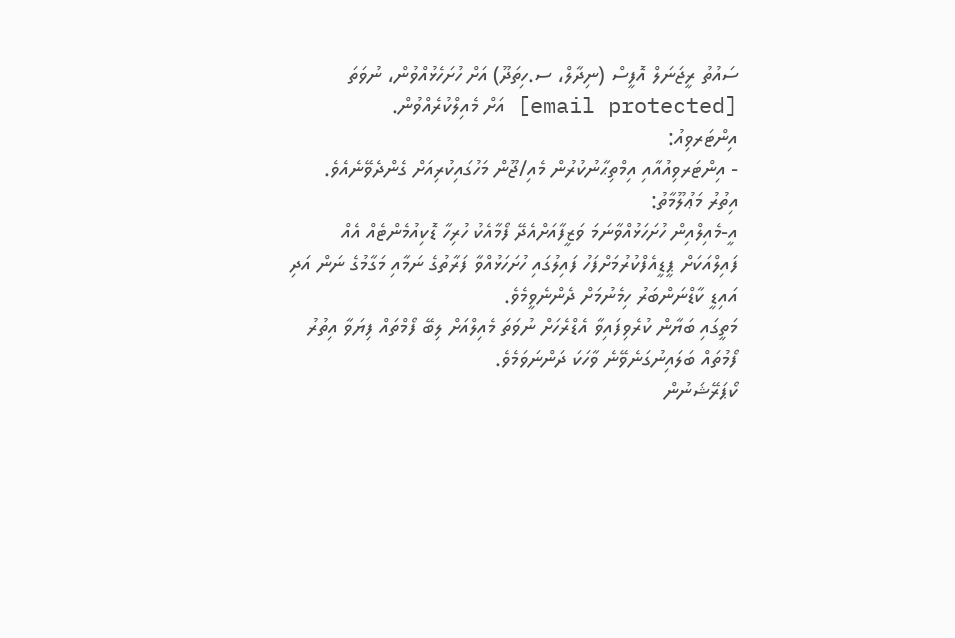ސައުތު ރީޖަނަލް އޮފީސް (ނިދާލް، ސ.ހިތަދޫ) އަށް ހުށަހެޅުއްވުން، ނުވަތަ [email protected] އަށް މެއިލްކުރެއްވުން.
އިންޓަރވިއު:
- އިންޓަރވިއުއާއި އިމްތިޙާނުކުރުން މެއި/ޖޫން މަހުގައިކުރިއަށް ގެންދެވޭނެއެވެ.
އިތުރު މަޢުލޫމާތު:
އީ-މެއިލްއިން ހުށަހަޅުއްވާނަމަ ވަޒީފާއަށްއެދޭ ފޯމާއެކު ހުރިހާ ޑޮކިއުމެންޓެއް އެއް ފައިލްއަކަށް ޕީޑީއެފްކުރުމަށްފަހު ފައިލުގައި ހުށަހަޅުއްވާ ފަރާތުގެ ނަމާއި މަގާމުގެ ނަން އަދި އައިޑީ ކާޑްނަންބަރު ހިމެނުމަށް ދެންނެވީމެވެ.
މަތީގައި ބަޔާން ކުރެވިފައިވާ އެޑްރެހަށް ނުވަތަ މެއިލްއަށް ލިބޭ ފޯމްތައް ފިޔަވާ އިތުރު ފޯމުތައް ބަލައިނުގަނެވޭނެ ވާހަކަ ދަންނަވަމެވެ.
ކޯޕަރޭޝަނުން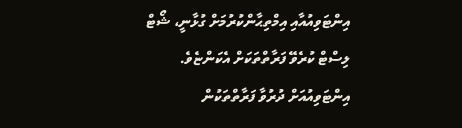އިންޓަވިއުއާއި އިމްތިޙާންކުރުމަށް ގުޅާނީ، ޝޯޓް ލިސްޓް ކުރެވޭ ފަރާތްތަކަށް އެކަންޏެވެ.
އިންޓަވިއުއަށް ދުރުވާ ފަރާތްތަކުން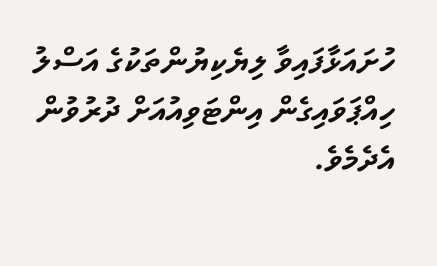ހުށައަޅާފައިވާ ލިޔެކިޔުންތަކުގެ އަސްލު ހިއްޕަވައިގެން އިންޓަވިއުއަށް ދުރުވުން އެދެމެވެ.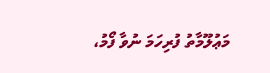މަޢުލޫމާތު ފުރިހަމަ ނުވާ ފޯމު،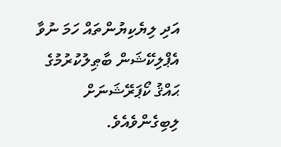އަދި ލިޔެކިޔުންތައް ހަމަ ނުވާ އެޕްލިކޭޝަން ބާޠިލުކުރުމުގެ ޙައްޤު ކޯޕަރޭޝަނަށް ލިބިގެންވެއެވެ.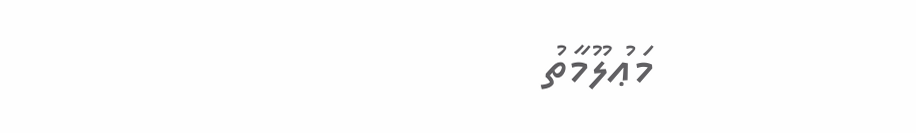މަޢުލޫމާތު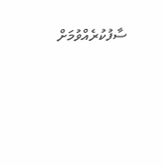ސާފުކުރެއްވުމަށް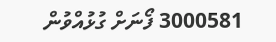3000581 ފޯނަށް ގުޅުއްވުން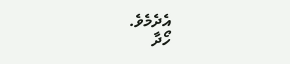އެދެމެވެ.
ހޯދާ